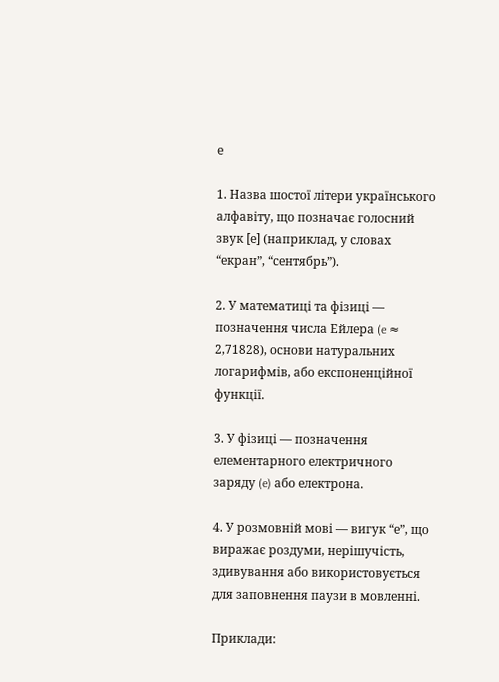е

1. Назва шостої літери українського алфавіту, що позначає голосний звук [е] (наприклад, у словах “екран”, “сентябрь”).

2. У математиці та фізиці — позначення числа Ейлера (e ≈ 2,71828), основи натуральних логарифмів, або експоненційної функції.

3. У фізиці — позначення елементарного електричного заряду (e) або електрона.

4. У розмовній мові — вигук “е”, що виражає роздуми, нерішучість, здивування або використовується для заповнення паузи в мовленні.

Приклади: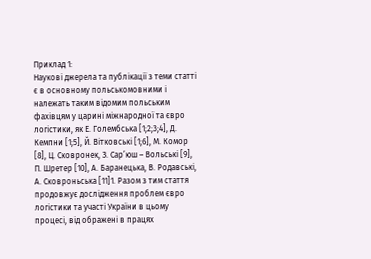Приклад 1:
Наукові джерела та публікації з теми статті є в основному польськомовними і належать таким відомим польським фахівцям у царині міжнародної та євро логістики, як Е. Голембська [1;2;3;4], Д. Кемпни [1;5], Й. Вітковські [1;6], М. Комор [8], Ц. Сковронек, З. Сар’юш – Вольські [9], П. Шретер [10], А. Баранецька, В. Родавські, А. Сковроньська [11]1. Разом з тим стаття продовжує дослідження проблем євро логістики та участі України в цьому процесі, від ображені в працях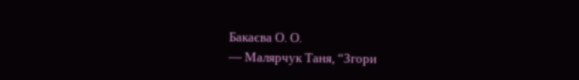Бакаєва О. О.
— Малярчук Таня, “Згори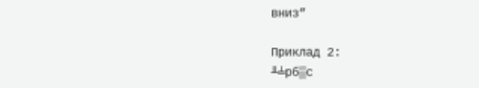вниз”

Приклад 2:
╨╧рб▒с